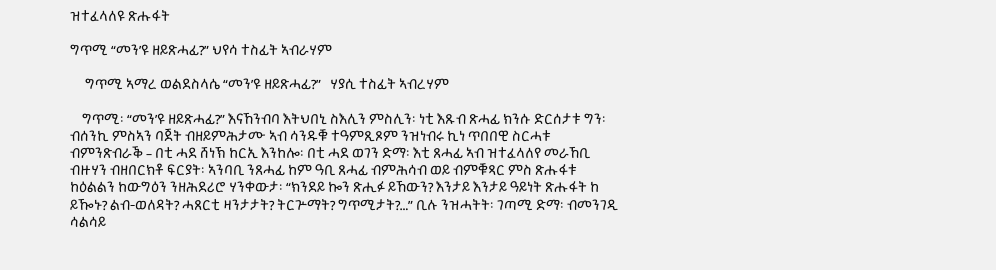ዝተፈላለዩ ጽሑፋት

ግጥሚ “መን’ዩ ዘይጽሓፊ?” ህየሳ ተስፊት ኣብራሃም

     ግጥሚ ኣማረ ወልደስላሴ “መን’ዩ ዘይጽሓፊ?”   ሃያሲ ተስፊት ኣብረሃም

    ግጥሚ፡ “መን’ዩ ዘይጽሓፊ?” እናኸንብባ እትህበኒ ስእሊን ምስሊን፡ ነቲ እጹብ ጽሓፊ ክንሱ ድርሰታቱ ግን፡ ብሰንኪ ምስኣን ባጀት ብዘይምሕታሙ ኣብ ሳንዱቑ ተዓምጺጾም ንዝነብሩ ኪነ ጥበበዊ ስርሓቱ ብምንጽብራቕ – በቲ ሓደ ሸነኽ ከርኢ እንከሎ፡ በቲ ሓደ ወገን ድማ፡ እቲ ጸሓፊ ኣብ ዝተፈላለየ መራኸቢ ብዙሃን ብዘበርክቶ ፍርያት፡ ኣንባቢ ንጸሓፊ ከም ዓቢ ጸሓፊ ብምሕሳብ ወይ ብምቑጻር ምስ ጽሑፋቱ ከዕልልን ከውግዕን ንዘሕደሪሮ ሃንቀውታ፡ “ክንደይ ኰን ጽሒፉ ይኸውን? እንታይ እንታይ ዓይነት ጽሑፋት ከ ይዀኑ? ልብ-ወለዳት? ሓጸርቲ ዛንታታት? ትርጕማት? ግጥሚታት?…” ቢሉ ንዝሓትት፡ ገጣሚ ድማ፡ ብመንገዲ ሳልሳይ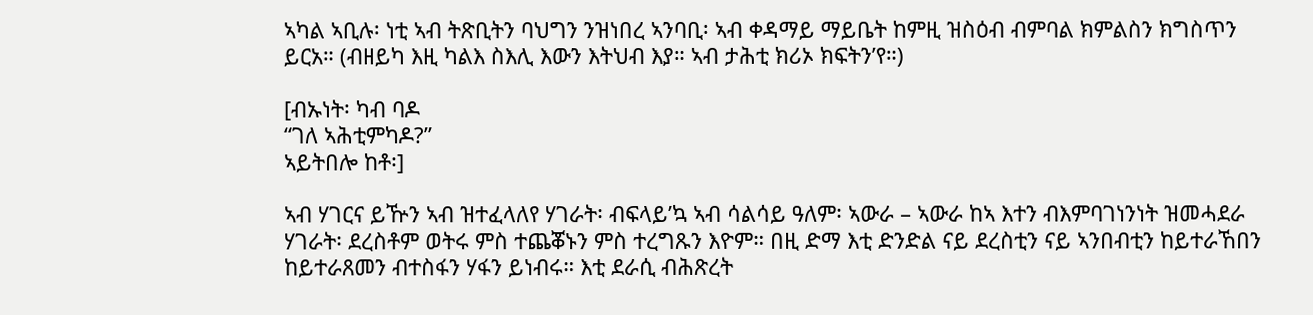ኣካል ኣቢሉ፡ ነቲ ኣብ ትጽቢትን ባህግን ንዝነበረ ኣንባቢ፡ ኣብ ቀዳማይ ማይቤት ከምዚ ዝስዕብ ብምባል ክምልስን ክግስጥን ይርአ። (ብዘይካ እዚ ካልእ ስእሊ እውን እትህብ እያ። ኣብ ታሕቲ ክሪኦ ክፍትን’የ።)

[ብኡነት፡ ካብ ባዶ
“ገለ ኣሕቲምካዶ?”
ኣይትበሎ ከቶ፡]

ኣብ ሃገርና ይዅን ኣብ ዝተፈላለየ ሃገራት፡ ብፍላይ’ኳ ኣብ ሳልሳይ ዓለም፡ ኣውራ – ኣውራ ከኣ እተን ብእምባገነንነት ዝመሓደራ ሃገራት፡ ደረስቶም ወትሩ ምስ ተጨቖኑን ምስ ተረግጹን እዮም። በዚ ድማ እቲ ድንድል ናይ ደረስቲን ናይ ኣንበብቲን ከይተራኸበን ከይተራጸመን ብተስፋን ሃፋን ይነብሩ። እቲ ደራሲ ብሕጽረት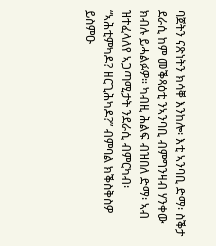ባጀትን ናጽነትን ክሳቐ እንከሎ፡ እቲ ኣንባቢ ድማ፡ ስቕታ ደራሲ ከም መቕጻዕቲ ንኣንባቢ ብምግንዛብ ሃንቀው ክብሉ ይሓልፉዎ። ካብዚ ሕልፍ ብዝበለ ድማ፡ ኣብ ዝተፈላለየ ኣጋጣሚታት ንደራሲ ብምርካብ፡ “ኣሕቲምካዶ? ዘርጊሕካዶ?” ብምባል ክቕስቅስዎ ይስምዑ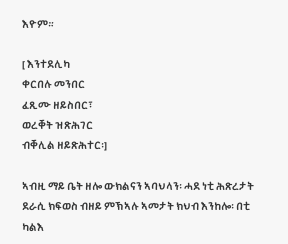እዮም።

[ እንተደሊካ
ቀርበሉ መንበር
ፈጺሙ ዘይስበር፣
ወረቐት ዝጽሕገር
ብቐሊል ዘይጽሕተር፡]

ኣብዚ ማይ ቤት ዘሎ ውክልናን ኣባህላን፡ ሓደ ነቲ ሕጽረታት ደራሲ ክፍወስ ብዘይ ምኽኣሉ ኣመታት ክህብ እንከሎ፡ በቲ ካልእ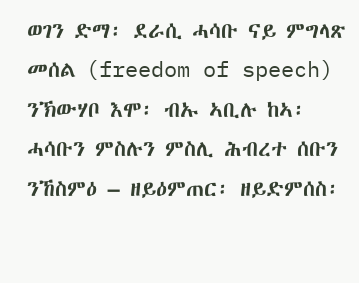ወገን ድማ፡ ደራሲ ሓሳቡ ናይ ምግላጽ መሰል (freedom of speech) ንኽውሃቦ እሞ፡ ብኡ ኣቢሉ ከኣ፡ ሓሳቡን ምስሉን ምስሊ ሕብረተ ሰቡን ንኸስምዕ – ዘይዕምጠር፡ ዘይድምሰስ፡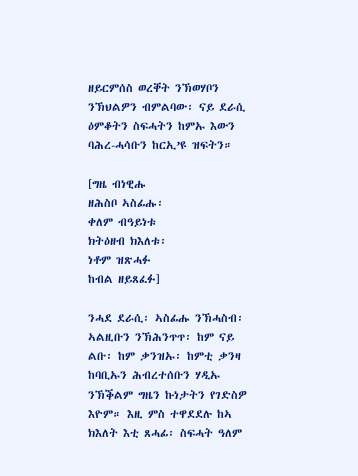ዘይርምሰስ ወረቐት ንኽወሃቦን ንኽህልዎን ብምልባው፡ ናይ ደራሲ ዕምቆትን ስፍሓትን ከምኡ እውን ባሕረ-ሓሳቡን ከርኢ’ዩ ዝፍትን።

[ግዜ ብነዊሑ
ዘሕስቦ ኣስፊሑ፡
ቀለም ብዓይነቱ
ክትዕዘብ ክእለቱ፡
ነቶም ዝጽሓፉ
ከብል ዘይጸፈፉ]

ንሓደ ደራሲ፡ ኣስፊሑ ንኽሓስብ፡ ኣልዚቡን ንኽሕንጥጥ፡ ከም ናይ ልቡ፡ ከም ቃንዝኡ፡ ከምቲ ቃንዛ ከባቢኡን ሕብረተሰቡን ሃዲኡ ንኽቕልም ግዜን ኩነታትን የገድስዎ እዮም። እዚ ምስ ተዋደደሉ ከኣ ክእለት እቲ ጸሓፊ፡ ስፍሓት ዓለም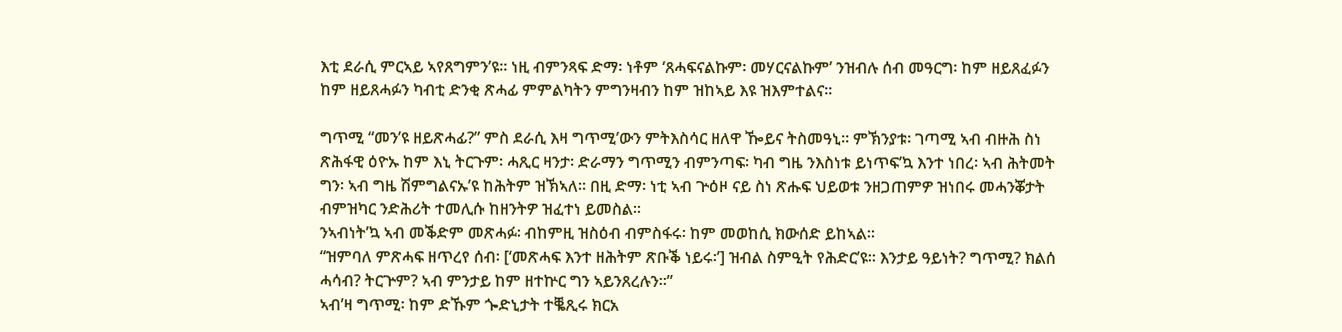እቲ ደራሲ ምርኣይ ኣየጸግምን’ዩ። ነዚ ብምንጻፍ ድማ፡ ነቶም ‘ጸሓፍናልኩም፡ መሃርናልኩም’ ንዝብሉ ሰብ መዓርግ፡ ከም ዘይጸፈፉን ከም ዘይጸሓፉን ካብቲ ድንቂ ጽሓፊ ምምልካትን ምግንዛብን ከም ዝከኣይ እዩ ዝእምተልና።

ግጥሚ “መን’ዩ ዘይጽሓፊ?” ምስ ደራሲ እዛ ግጥሚ’ውን ምትእስሳር ዘለዋ ዀይና ትስመዓኒ። ምኽንያቱ፡ ገጣሚ ኣብ ብዙሕ ስነ ጽሕፋዊ ዕዮኡ ከም እኒ ትርጉም፡ ሓጺር ዛንታ፡ ድራማን ግጥሚን ብምንጣፍ፡ ካብ ግዜ ንእስነቱ ይነጥፍ’ኳ እንተ ነበረ፡ ኣብ ሕትመት ግን፡ ኣብ ግዜ ሽምግልናኡ’ዩ ከሕትም ዝኽኣለ። በዚ ድማ፡ ነቲ ኣብ ጕዕዞ ናይ ስነ ጽሑፍ ህይወቱ ንዘጋጠምዎ ዝነበሩ መሓንቖታት ብምዝካር ንድሕሪት ተመሊሱ ከዘንትዎ ዝፈተነ ይመስል።
ንኣብነት’ኳ ኣብ መቕድም መጽሓፉ፡ ብከምዚ ዝስዕብ ብምስፋሩ፡ ከም መወከሲ ክውሰድ ይከኣል።
“ዝምባለ ምጽሓፍ ዘጥረየ ሰብ፡ [‘መጽሓፍ እንተ ዘሕትም ጽቡቕ ነይሩ፡’] ዝብል ስምዒት የሕድር’ዩ። እንታይ ዓይነት? ግጥሚ? ክልሰ ሓሳብ? ትርጕም? ኣብ ምንታይ ከም ዘተኵር ግን ኣይንጸረሉን።”
ኣብ’ዛ ግጥሚ፡ ከም ድኹም ጐድኒታት ተቘጺሩ ክርአ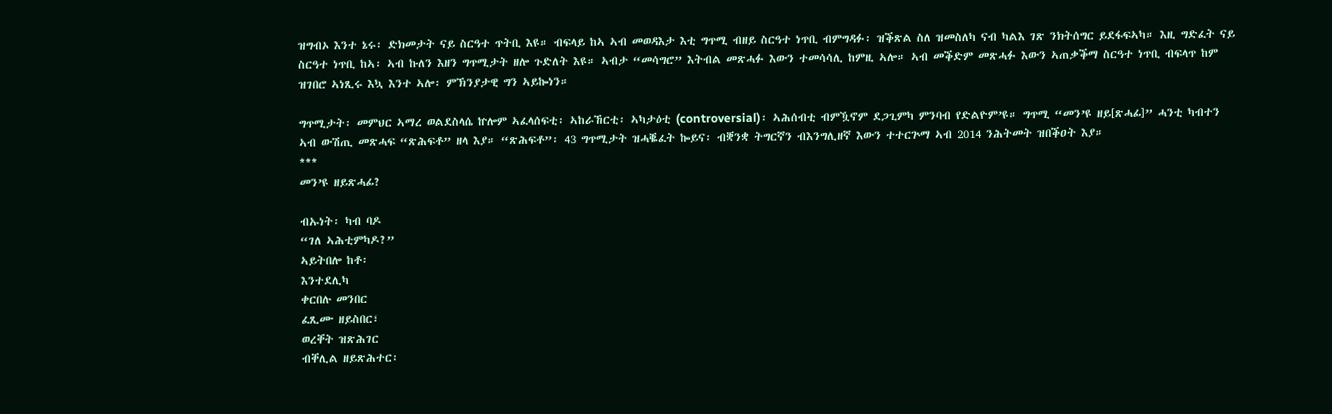ዝግብኦ እንተ ኔሩ፡ ድክመታት ናይ ስርዓተ ጥትቢ እዩ። ብፍላይ ከኣ ኣብ መወዳእታ እቲ ግጥሚ ብዘይ ስርዓተ ነጥቢ ብምግዳፉ፡ ዝቕጽል ስለ ዝመስለካ ናብ ካልእ ገጽ ንክትሰግር ይደፋፍኣካ። እዚ ግድፈት ናይ ስርዓተ ነጥቢ ከኣ፡ ኣብ ኩለን እዘን ግጥሚታት ዘሎ ጉድለት እዩ። ኣብታ “መሳግሮ” እትብል መጽሓፉ እውን ተመሳሳሊ ከምዚ ኣሎ። ኣብ መቕድም መጽሓፉ እውን ኣጠቃቕማ ስርዓተ ነጥቢ ብፍላጥ ከም ዝገበሮ ኣነጺሩ እኳ እንተ ኣሎ፡ ምኽንያታዊ ግን ኣይኰነን።

ግጥሚታት፡ መምህር ኣማረ ወልደስላሴ ኵሎም ኣፈላሰፍቲ፡ ኣከራኸርቲ፡ ኣካታዕቲ (controversial)፡ ኣሕሰብቲ ብምዃኖም ደጋጊምካ ምንባብ የድልዮም’ዩ። ግጥሚ “መን’ዩ ዘይ[ጽሓፊ]” ሓንቲ ካብተን ኣብ ውሽጢ መጽሓፍ “ጽሕፍቶ” ዘላ እያ። “ጽሕፍቶ”፡ 43 ግጥሚታት ዝሓቘፈት ኰይና፡ ብቛንቋ ትግርኛን ብእንግሊዘኛ እውን ተተርጕማ ኣብ 2014 ንሕትመት ዝበቕዐት እያ።
***
መን’ዩ ዘይጽሓፊ?

ብኡነት፡ ካብ ባዶ
“ገለ ኣሕቲምካዶ?”
ኣይትበሎ ከቶ፡
እንተደሊካ
ቀርበሉ መንበር
ፈጺሙ ዘይስበር፣
ወረቐት ዝጽሕገር
ብቐሊል ዘይጽሕተር፡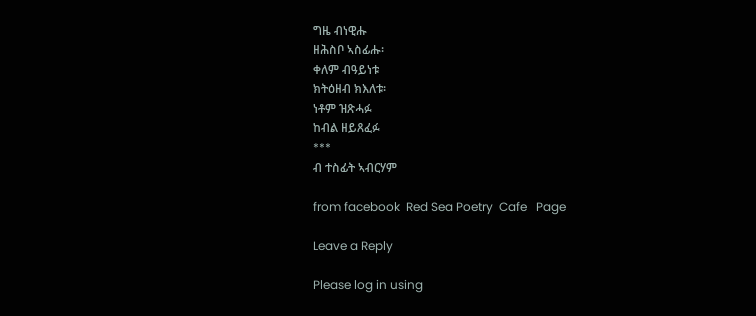ግዜ ብነዊሑ
ዘሕስቦ ኣስፊሑ፡
ቀለም ብዓይነቱ
ክትዕዘብ ክእለቱ፡
ነቶም ዝጽሓፉ
ከብል ዘይጸፈፉ
***
ብ ተስፊት ኣብርሃም

from facebook  Red Sea Poetry  Cafe   Page

Leave a Reply

Please log in using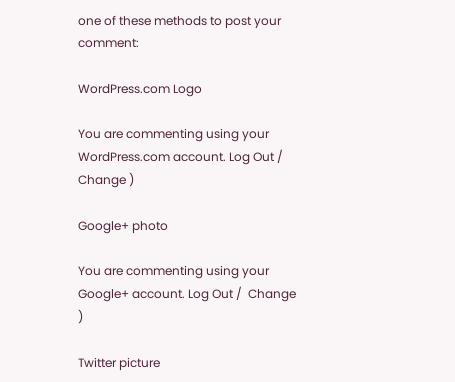one of these methods to post your comment:

WordPress.com Logo

You are commenting using your WordPress.com account. Log Out /  Change )

Google+ photo

You are commenting using your Google+ account. Log Out /  Change )

Twitter picture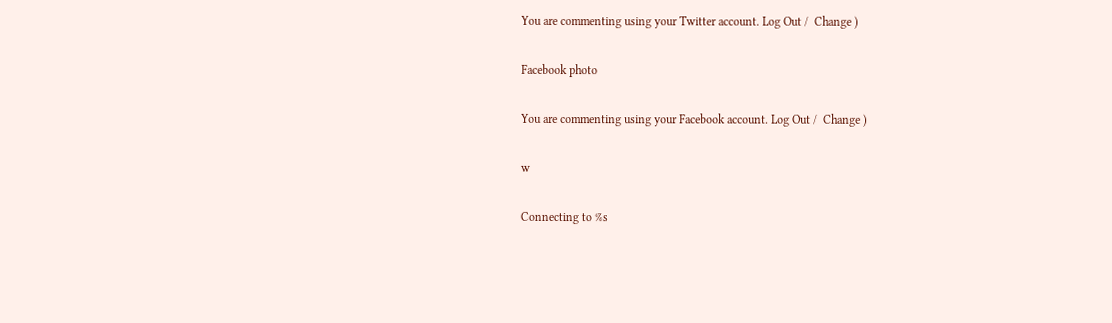You are commenting using your Twitter account. Log Out /  Change )

Facebook photo

You are commenting using your Facebook account. Log Out /  Change )

w

Connecting to %s